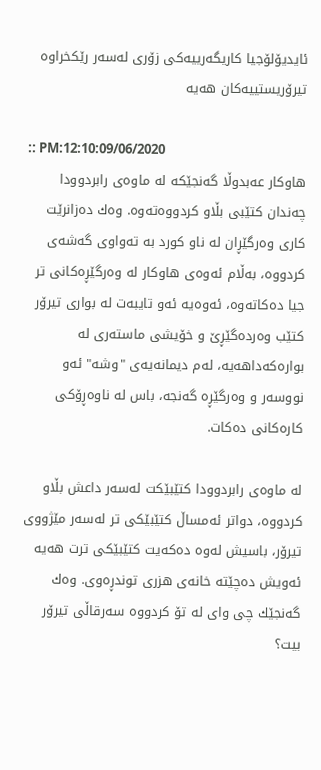ئایدیۆلۆجیا كاریگه‌رییه‌كى زۆرى له‌سه‌ر رێكخراوه‌ تیرۆریستییه‌كان هه‌یه‌

:: PM:12:10:09/06/2020
هاوكار عه‌بدوڵا گه‌نجێكه‌ له‌ ماوه‌ى رابردوودا چه‌ندان كتێبى بڵاو كردووه‌ته‌وه‌. وه‌ك ده‌زانرێت كارى وه‌رگێڕان له‌ ناو كورد به‌ ته‌واوى گه‌شه‌ى كردووه‌، به‌ڵام ئه‌وه‌ى هاوكار له‌ وه‌رگێڕه‌كانى تر جیا ده‌كاته‌وه‌، ئه‌وه‌یه‌ ئه‌و تایبه‌ت له‌ بوارى تیرۆر كتێب وه‌رده‌گێڕێ و خۆیشى ماسته‌رى له‌ بواره‌كه‌داهه‌یه‌، له‌م دیمانه‌یه‌ى "وشه‌" ئه‌و نووسه‌ر و وه‌رگێڕه‌ گه‌نجه‌، باس له‌ ناوه‌ڕۆكى كاره‌كانى ده‌كات.

له‌ ماوه‌ى رابردوودا كتێبێكت له‌سه‌ر داعش بڵاو كردووه‌، دواتر ئه‌مساڵ كتێبێكى تر له‌سه‌ر مێژووى تیرۆر، باسیش له‌وه‌ ده‌كه‌یت كتێبێكى ترت هه‌یه‌ ئه‌ویش ده‌چێته‌ خانه‌ى هزرى توندڕه‌وى. وه‌ك گه‌نجێك چى واى له‌ تۆ كردووه‌ سه‌رقاڵی تیرۆر بیت؟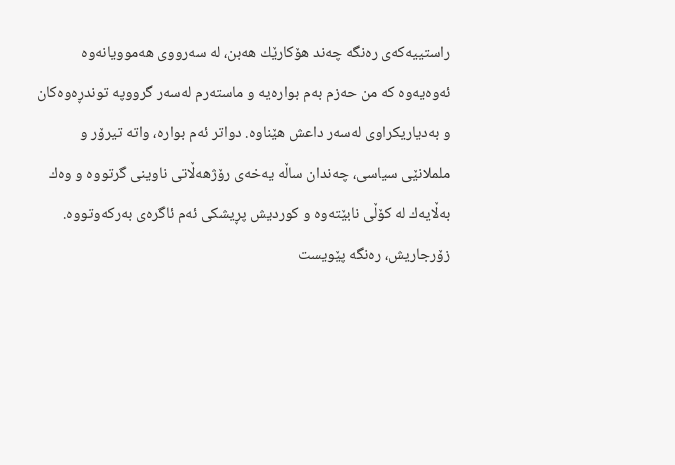راستییه‌كه‌ی ره‌نگه‌ چه‌ند هۆكارێك هه‌بن، له‌ سه‌رووی هه‌موویانه‌وه‌ ئه‌وه‌یه‌وه‌ كه‌ من حه‌زم به‌م بواره‌یه‌ و ماسته‌رم له‌سه‌ر گرووپه‌ توندڕه‌وه‌كان و به‌دیاریكراوی له‌سه‌ر داعش هێناوه‌. دواتر ئه‌م بواره‌، واته‌ تیرۆر و ململانێی سیاسی، چه‌ندان ساڵه‌ یه‌خه‌ی رۆژهه‌ڵاتی ناوینی گرتووه‌ و وه‌ك به‌ڵایه‌ك له‌ كۆڵی نابێته‌وه‌ و كوردیش پڕیشكی ئه‌م ئاگره‌ی به‌ركه‌وتووه‌. زۆرجاریش، ره‌نگه‌ پێویست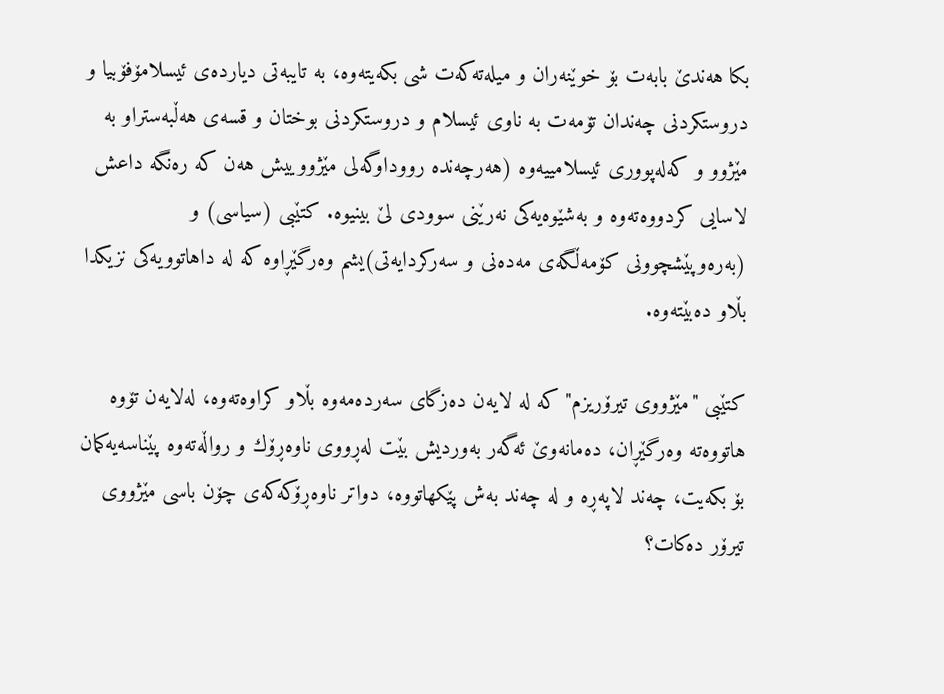بكا هه‌ندێ بابه‌ت بۆ خوێنه‌ران و میله‌ته‌كه‌ت شی بكه‌یته‌وه‌، به‌ تایبه‌تی دیارده‌ی ئیسلامۆفۆبیا و دروستكردنی چه‌ندان تۆمه‌ت به‌ ناوی ئیسلام و دروستكردنی بوختان و قسه‌ی هه‌ڵبه‌ستراو به‌ مێژوو و كه‌له‌پووری ئیسلامییه‌وه‌ (هه‌رچه‌نده‌ رووداوگه‌لی مێژووییش هه‌ن كه‌ ره‌نگه‌ داعش لاسایی كردووه‌ته‌وه‌ و به‌شێوه‌یه‌كی نه‌رێنی سوودی لێ بینیوه‌. كتێبی (سیاسی) و (به‌ره‌وپێشچوونی كۆمه‌ڵگه‌ی مه‌ده‌نی و سه‌ركردایه‌تی)یشم وه‌رگێڕاوه‌ كه‌ له‌ داهاتوویه‌كی نزیكدا بڵاو ده‌بێته‌وه‌.

كتێبى "مێژووى تیرۆریزم" كه‌ له‌ لایه‌ن ده‌زگاى سه‌رده‌مه‌وه‌ بڵاو كراوه‌ته‌وه‌، له‌لایه‌ن تۆوه‌ هاتووه‌ته‌ وه‌رگێڕان، ده‌مانه‌وێ ئه‌گه‌ر به‌وردیش بێت له‌ڕووى ناوه‌ڕۆك و رواڵه‌ته‌وه‌ پێناسه‌یه‌كمان بۆ بكه‌یت، چه‌ند لاپه‌ڕه‌ و له‌ چه‌ند به‌ش پێكهاتووه‌، دواتر ناوه‌ڕۆكه‌كه‌ى چۆن باسى مێژووى تیرۆر ده‌كات؟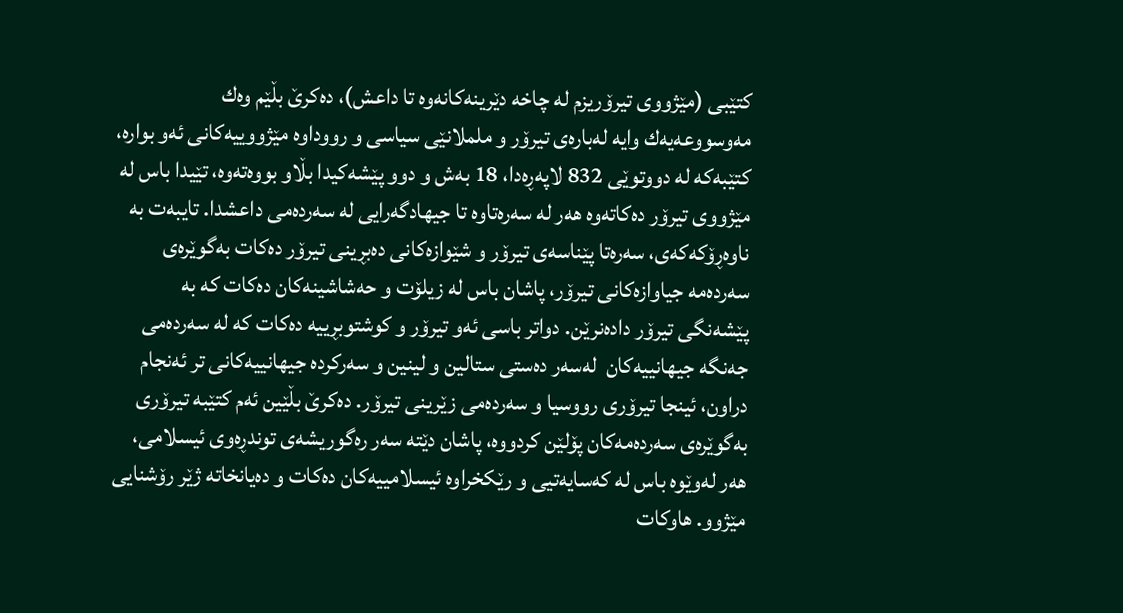كتێبی (مێژووی تیرۆریزم له‌ چاخه‌ دێرینه‌كانه‌وه‌ تا داعش)، ده‌كرێ بڵێم وه‌ك مه‌وسووعه‌یه‌ك وایه‌ له‌باره‌ی تیرۆر و ململانێی سیاسی و رووداوه‌ مێژووییه‌كانی ئه‌و بواره‌، كتێبه‌كه‌ له‌ دووتوێی 832 لاپه‌ڕه‌دا، 18 به‌ش و دوو پێشه‌كیدا بڵاو بووه‌ته‌وه‌، تێیدا باس له‌ مێژووی تیرۆر ده‌كاته‌وه‌ هه‌ر له‌ سه‌ره‌تاوه‌ تا جیهادگه‌رایی له‌ سه‌رده‌می داعشدا. تایبه‌ت به‌ ناوه‌ڕۆكه‌كه‌ی، سه‌ره‌تا پێناسه‌ی تیرۆر و شێوازه‌كانی ده‌بڕینی تیرۆر ده‌كات به‌گوێره‌ی سه‌رده‌مه‌ جیاوازه‌كانی تیرۆر، پاشان باس له‌ زیلۆت و حه‌شاشینه‌كان ده‌كات كه‌ به‌ پێشه‌نگی تیرۆر داده‌نرێن. دواتر باسی ئه‌و تیرۆر و كوشتوبڕییه‌ ده‌كات كه‌ له‌ سه‌رده‌می جه‌نگه‌ جیهانییه‌كان  له‌سه‌ر ده‌ستی ستالین و لینین و سه‌ركرده‌ جیهانییه‌كانی تر ئه‌نجام دراون، ئینجا تیرۆری رووسیا و سه‌رده‌می زێرینی تیرۆر. ده‌كرێ بڵێین ئه‌م كتێبه‌ تیرۆری به‌گوێره‌ی سه‌رده‌مه‌كان پۆلێن كردووه‌، پاشان دێته‌ سه‌ر ره‌گوریشه‌ی توندڕه‌وی ئیسلامی، هه‌ر له‌وێوه‌ باس له‌ كه‌سایه‌تیی و رێكخراوه‌ ئیسلامییه‌كان ده‌كات و ده‌یانخاته‌ ژێر رۆشنایی مێژوو. هاوكات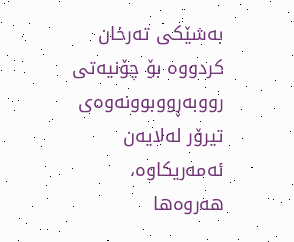به‌شێكی ته‌رخان كردووه‌ بۆ چۆنیه‌تی رووبه‌ڕووبوونه‌وه‌ی تیرۆر له‌لایه‌ن ئه‌مه‌ریكاوه‌، هه‌روه‌ها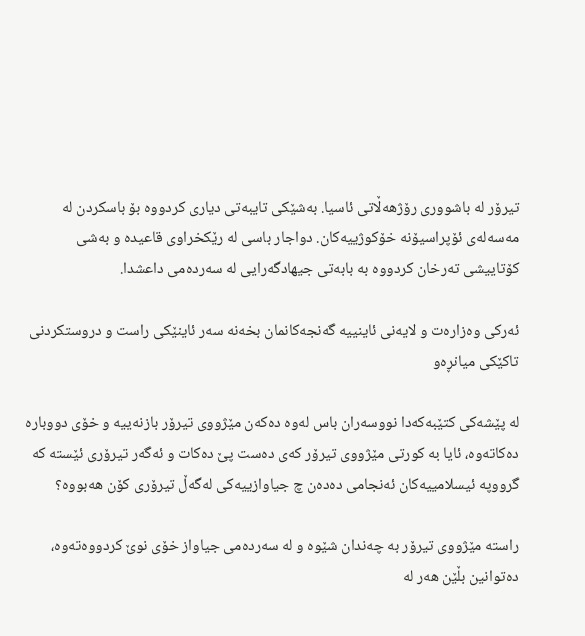تیرۆر له‌ باشووری رۆژهه‌ڵاتی ئاسیا. به‌شێكی تایبه‌تی دیاری كردووه‌ بۆ باسكردن له‌ مه‌سه‌له‌ی ئۆپراسیۆنه‌ خۆكوژییه‌كان. دواجار باسی له‌ رێكخراوی قاعیده‌ و به‌شی كۆتاییشی ته‌رخان كردووه‌ به‌ بابه‌تی جیهادگه‌رایی له‌ سه‌رده‌می داعشدا.

ئه‌ركی وه‌زاره‌ت و لایه‌نی ئاینییه‌ گه‌نجه‌كانمان بخه‌نه‌ سه‌ر ئاینێكی راست و دروستكردنی تاكێكی میانڕه‌و

له‌ پێشه‌كى كتێبه‌كه‌دا نووسه‌ران باس له‌وه‌ ده‌كه‌ن مێژووى تیرۆر بازنه‌ییه‌ و خۆى دووباره‌ ده‌كاته‌وه‌، ئایا به‌ كورتى مێژووى تیرۆر كه‌ى ده‌ست پێ ده‌كات و ئه‌گه‌ر تیرۆری ئێسته‌ كه‌ گرووپه‌ ئیسلامییه‌كان ئه‌نجامى ده‌ده‌ن چ جیاوازییه‌كى له‌گه‌ڵ تیرۆرى كۆن هه‌بووه‌؟

راسته‌ مێژووی تیرۆر به‌ چه‌ندان شێوه‌ و له‌ سه‌رده‌می جیاواز خۆی نوێ كردووه‌ته‌وه‌، ده‌توانین بڵێن هه‌ر له‌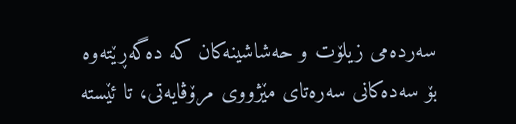سه‌رده‌می زیلۆت و حه‌شاشینه‌كان كه‌ ده‌گه‌ڕێته‌وه‌ بۆ سه‌ده‌كانی سه‌ره‌تای مێژووی مرۆڤایه‌تی، تا ئێسته‌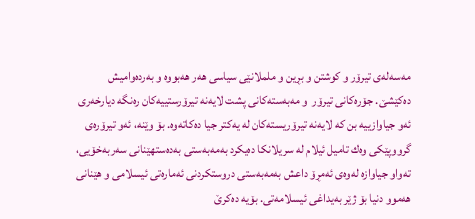مه‌سه‌له‌ی تیرۆر و كوشتن و بڕین و ململانێی سیاسی هه‌ر هه‌بووه‌ و به‌رده‌وامیش ده‌كێشێ. جۆره‌كانی تیرۆر  و مه‌به‌سته‌كانی پشت لایه‌نه‌ تیرۆرستییه‌كان ره‌نگه‌ دیارخه‌ری ئه‌و جیاوازییه‌ بن كه‌ لایه‌نه‌ تیرۆریسته‌كان له‌ یه‌كتر جیا ده‌كاته‌وه‌. بۆ وێنه‌، ئه‌و تیرۆره‌ی گرووپێكی وه‌ك تامیل ئیلام له‌ سریلانكا ده‌یكرد به‌مه‌به‌ستی به‌ده‌ستهێنانی سه‌ربه‌خۆیی، ته‌واو جیاوازه‌ له‌وه‌ی ئه‌مڕۆ داعش به‌مه‌به‌ستی دروستكردنی ئه‌ماره‌تی ئیسلامی و هێنانی هه‌موو دنیا بۆ ژێر به‌یداغی ئیسلامه‌تی. بۆیه‌ ده‌كرێ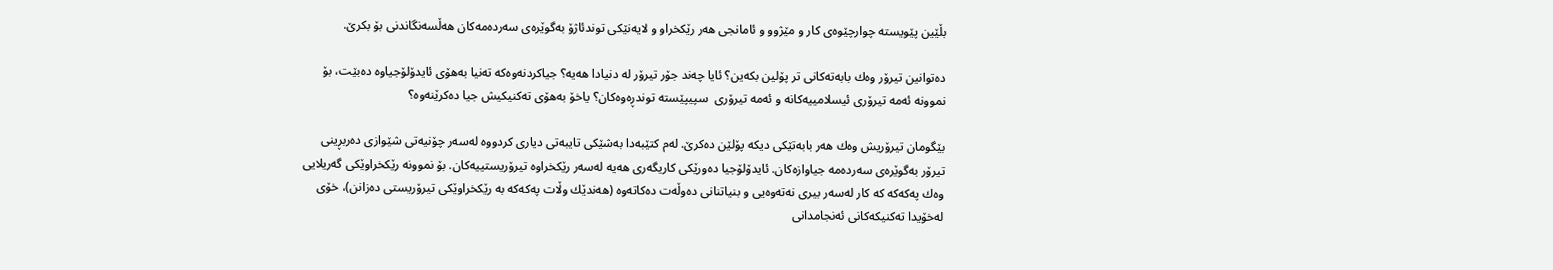بڵێین پێویسته‌ چوارچێوه‌ی كار و مێژوو و ئامانجی هه‌ر رێكخراو و لایه‌نێكی توندئاژۆ به‌گوێره‌ی سه‌رده‌مه‌كان هه‌ڵسه‌نگاندنی بۆ بكرێ.

ده‌توانین تیرۆر وه‌ك بابه‌ته‌كانى تر پۆلین بكه‌ین؟ ئایا چه‌ند جۆر تیرۆر له‌ دنیادا هه‌یه‌؟ جیاكردنه‌وه‌كه‌ ته‌نیا به‌هۆى ئایدۆلۆجیاوه‌ ده‌بێت، بۆ نموونه‌ ئه‌مه‌ تیرۆرى ئیسلامییه‌كانه‌ و ئه‌مه‌ تیرۆرى  سپیپێسته‌ توندڕه‌وه‌كان؟ یاخۆ به‌هۆى ته‌كنیكیش جیا ده‌كرێنه‌وه‌؟

بێگومان تیرۆریش وه‌ك هه‌ر بابه‌تێكی دیكه‌ پۆلێن ده‌كرێ. له‌م كتێبه‌دا به‌شێكی تایبه‌تی دیاری كردووه‌ له‌سه‌ر چۆنیه‌تی شێوازی ده‌ربڕینی تیرۆر به‌گوێره‌ی سه‌رده‌مه‌ جیاوازه‌كان. ئایدۆلۆجیا ده‌ورێكی كاریگه‌ری هه‌یه‌ له‌سه‌ر رێكخراوه‌ تیرۆریستییه‌كان. بۆ نموونه‌ رێكخراوێكی گه‌ریلایی وه‌ك په‌كه‌كه‌ كه‌ كار له‌سه‌ر بیری نه‌ته‌وه‌یى و بنیاتنانی ده‌وڵه‌ت ده‌كاته‌وه‌ (هه‌ندێك وڵات په‌كه‌كه‌ به‌ رێكخراوێكى تیرۆریستى ده‌زانن)، خۆی له‌خۆیدا ته‌كنیكه‌كانی ئه‌نجامدانی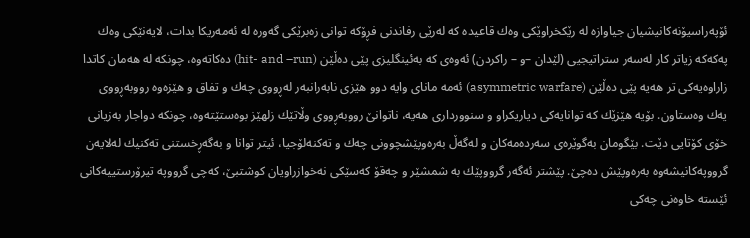ئۆپه‌راسیۆنه‌كانیشیان جیاوازه‌ له‌ رێكخراوێكی وه‌ك قاعیده‌ كه‌ له‌رێی رفاندنی فڕۆكه‌ توانی زه‌برێكی گه‌وره‌ له‌ ئه‌مه‌ریكا بدات، لایه‌نێكی وه‌ك په‌كه‌كه‌ زیاتر كار له‌سه‌ر ستراتیجیی (لێدان –و – راكردن) ئه‌وه‌ی كه‌ به‌ئینگلیزی پێی ده‌ڵێن (hit- and –run) ده‌كاته‌وه‌، چونكه‌ له‌ هه‌مان كاتدا زاراوه‌یه‌كی تر هه‌یه‌ پێی ده‌ڵێن (asymmetric warfare) ئه‌مه‌ مانای وایه‌ دوو هێزی نابه‌رانبه‌ر له‌ڕووی چه‌ك و تفاق و هێزه‌وه‌ رووبه‌ڕووی یه‌ك وه‌ستاون. بۆیه‌ هێزێك كه‌ توانایه‌كی دیاریكراو و سنوورداری هه‌یه‌، ناتوانێ رووبه‌ڕووی وڵاتێك زلهێز بوه‌ستێته‌وه‌، چونكه‌ دواجار به‌زیانی خۆی كۆتایی دێت. بێگومان به‌گوێره‌ی سه‌رده‌مه‌كان و له‌گه‌ڵ به‌ره‌وپێشچوونی چه‌ك و ته‌كنه‌لۆجیا، ئیتر توانا و به‌گه‌ڕخستنی ته‌كنیك له‌لایه‌ن گرووپه‌كانیشه‌وه‌ به‌ره‌وپێش ده‌چێ. پێشتر ئه‌گه‌ر گرووپێك به‌ شمشێر و چه‌قۆ كه‌سێكی نه‌خوازراویان كوشتبێ، كه‌چی گرووپه‌ تیرۆرستییه‌كانی ئێسته‌ خاوه‌نی چه‌كی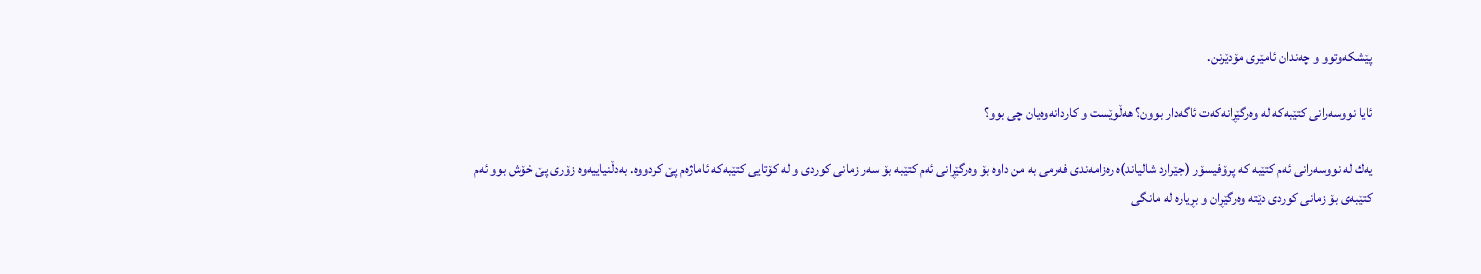پێشكه‌وتوو و چه‌ندان ئامێری مۆدێرنن.

ئایا نووسه‌رانى كتێبه‌كه‌ له‌ وه‌رگێڕانه‌كه‌ت ئاگه‌دار بوون؟ هه‌ڵوێست و كاردانه‌وه‌یان چى بوو؟

یه‌ك له‌ نووسه‌رانی ئه‌م كتێبه‌ كه‌ پرۆفیسۆر (جێرارد شالیاند)ه‌ ره‌زامه‌ندی فه‌رمی به‌ من داوه‌ بۆ وه‌رگێڕانی ئه‌م كتێبه‌ بۆ سه‌ر زمانی كوردی و له‌ كۆتایی كتێبه‌كه‌ ئاماژه‌م پێ كردووه‌. به‌دڵنیاییه‌وه‌ زۆری پێ خۆش بوو ئه‌م كتێبه‌ی بۆ زمانی كوردی دێته‌ وه‌رگێڕان و بڕیاره‌ له‌ مانگی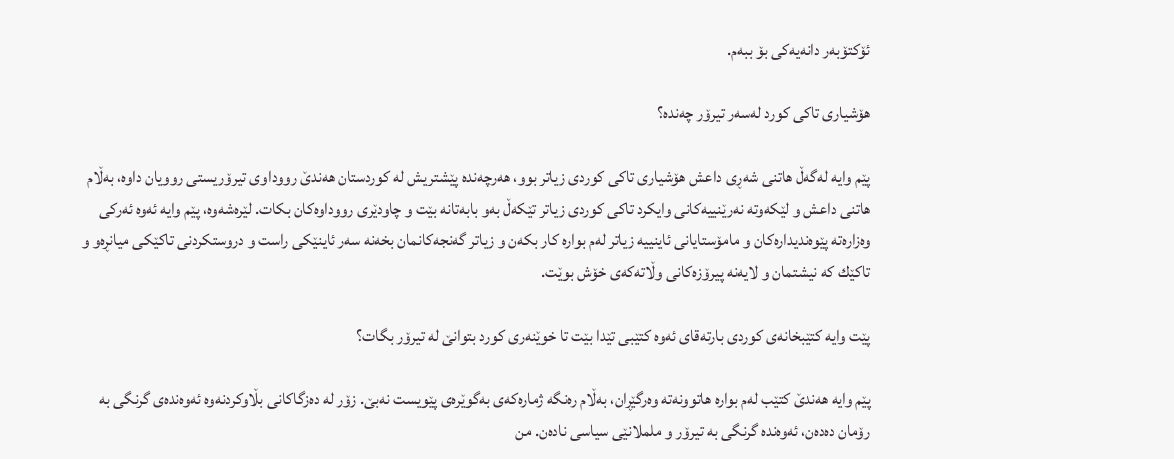ئۆكتۆبه‌ر دانه‌یه‌كی بۆ ببه‌م.

هۆشیارى تاكى كورد له‌سه‌ر تیرۆر چه‌نده‌؟

پێم وایه‌ له‌گه‌ڵ هاتنی شه‌ڕی داعش هۆشیاری تاكی كوردی زیاتر بوو، هه‌رچه‌نده‌ پێشتریش له‌ كوردستان هه‌ندێ رووداوی تیرۆریستی روویان داوه‌، به‌ڵام هاتنی داعش و لێكه‌وته‌ نه‌رێنییه‌كانی وایكرد تاكی كوردی زیاتر تێكه‌ڵ به‌و بابه‌تانه‌ بێت و چاودێری رووداوه‌كان بكات. لێره‌شه‌وه‌، پێم وایه‌ ئه‌وه‌ ئه‌ركی وه‌زاره‌ته‌ پێوه‌ندیداره‌كان و مامۆستایانی ئاینییه‌ زیاتر له‌م بواره‌ كار بكه‌ن و زیاتر گه‌نجه‌كانمان بخه‌نه‌ سه‌ر ئاینێكی راست و دروستكردنی تاكێكی میانڕه‌و و تاكێك كه‌ نیشتمان و لایه‌نه‌ پیرۆزه‌كانی وڵاته‌كه‌ی خۆش بوێت.

پێت وایه‌ كتێبخانه‌ى كوردى بارته‌قاى ئه‌وه‌ كتێبى تێدا بێت تا خوێنه‌رى كورد بتوانێ له‌ تیرۆر بگات؟

پێم وایه‌ هه‌ندێ كتێب له‌م بواره‌ هاتوونه‌ته‌ وه‌رگێڕان، به‌ڵام ره‌نگه‌ ژماره‌كه‌ی به‌گوێره‌ی پێویست نه‌بێ. زۆر له‌ ده‌زگاكانی بڵاوكردنه‌وه‌ ئه‌وه‌نده‌ی گرنگی به‌ رۆمان ده‌ده‌ن، ئه‌وه‌نده‌ گرنگی به‌ تیرۆر و ململانێی سیاسی ناده‌ن. من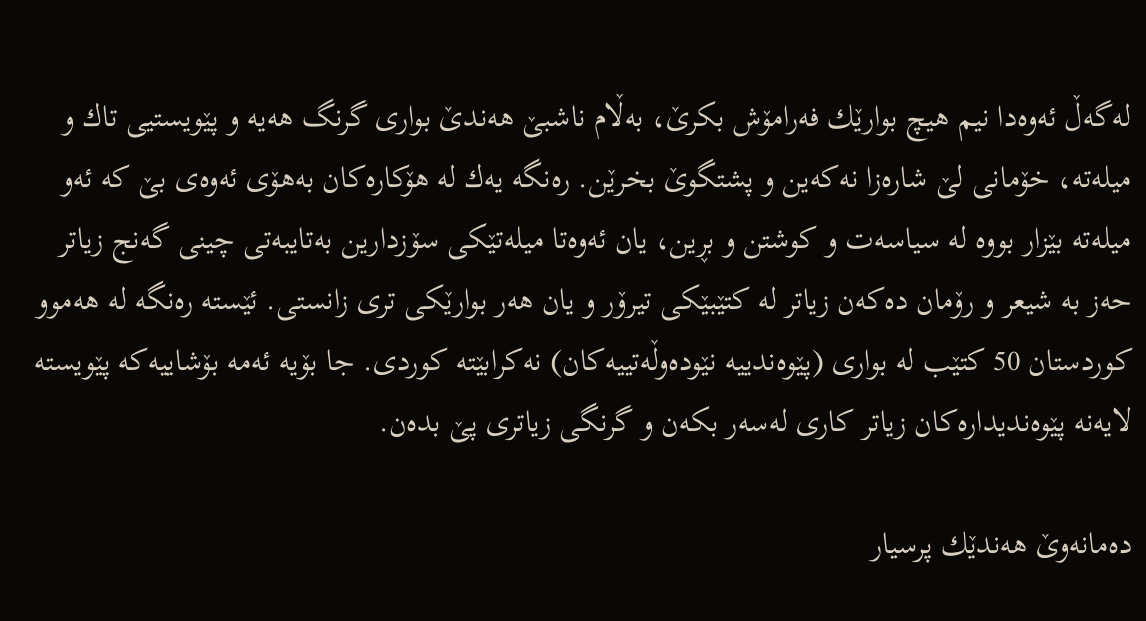له‌گه‌ڵ ئه‌وه‌دا نیم هیچ بوارێك فه‌رامۆش بكرێ، به‌ڵام ناشبێ هه‌ندێ بواری گرنگ هه‌یه‌ و پێویستیی تاك و میله‌ته‌، خۆمانی لێ شاره‌زا نه‌كه‌ین و پشتگوێ بخرێن. ره‌نگه‌ یه‌ك له‌ هۆكاره‌كان به‌هۆی ئه‌وه‌ی بێ كه‌ ئه‌و میله‌ته‌ بێزار بووه‌ له‌ سیاسه‌ت و كوشتن و بڕین، یان ئه‌وه‌تا میله‌تێكی سۆزدارین به‌تایبه‌تی چینی گه‌نج زیاتر حه‌ز به‌ شیعر و رۆمان ده‌كه‌ن زیاتر له‌ كتێبێكی تیرۆر و یان هه‌ر بوارێكی تری زانستی. ئێسته‌ ره‌نگه‌ له‌ هه‌موو كوردستان 50 كتێب له‌ بواری (پێوه‌ندییه‌ نێوده‌وڵه‌تییه‌كان) نه‌كرابێته‌ كوردی. جا بۆیه‌ ئه‌مه‌ بۆشاییه‌كه‌ پێویسته‌ لایه‌نه‌ پێوه‌ندیداره‌كان زیاتر كاری له‌سه‌ر بكه‌ن و گرنگی زیاتری پێ بده‌ن.

ده‌مانه‌وێ هه‌ندێك پرسیار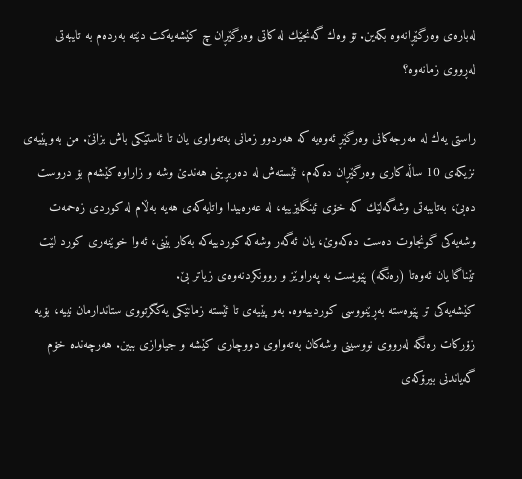له‌باره‌ى وه‌رگێڕانه‌وه‌ بكه‌ین. تۆ وه‌ك گه‌نجێك له‌ كاتى وه‌رگێڕان چ كێشه‌یه‌كت دێته‌ به‌رده‌م به‌ تایبه‌تى له‌ڕووى زمانه‌وه‌؟

راستی یه‌ك له‌ مه‌رجه‌كانی وه‌رگێڕ ئه‌وه‌یه‌ كه‌ هه‌ردوو زمانی به‌ته‌واوی یان تا ئاستێكی باش بزانێ. من به‌وپێیه‌ی نزیكه‌ی 10 ساڵه‌ كاری وه‌رگێڕان ده‌كه‌م، ئێسته‌ش له‌ ده‌ربڕینی هه‌ندێ وشه‌ و زاراوه‌ كێشه‌م بۆ دروست ده‌بێ، به‌تایبه‌تی وشه‌گه‌لێك كه‌ خۆی ئینگلیزییه‌، له‌ عه‌ره‌بیدا واتایه‌كه‌ی هه‌یه‌ به‌ڵام له‌ كوردی زه‌حمه‌ت وشه‌یه‌كی گونجاوت ده‌ست ده‌كه‌وێ، یان ئه‌گه‌ر وشه‌كه‌ كوردییه‌كه‌ به‌كار بێنی، ئه‌وا خوێنه‌ری كورد لێت تێناگا یان ئه‌وه‌تا (ره‌نگه‌) پێویست به‌ په‌راوێز و روونكردنه‌وه‌ی زیاتر بێ.
كێشه‌یه‌كی تر پێوه‌سته‌ به‌ڕێنووسی كوردییه‌وه‌. به‌و پێیه‌ی تا ئێسته‌ زمانێكی یه‌كگرتووی ستاندارمان نییه‌، بۆیه‌ زۆركات ره‌نگه‌ له‌رووی نووسینی وشه‌كان به‌ته‌واوی دووچاری كێشه‌ و جیاوازی ببین. هه‌رچه‌نده‌ خۆم گه‌یاندنی بیرۆكه‌ی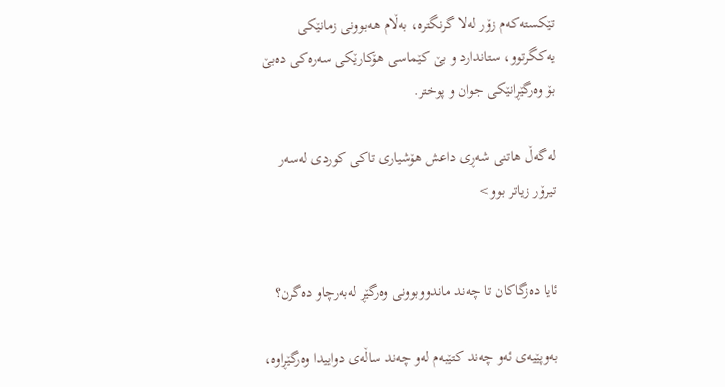تێكسته‌كه‌م زۆر له‌لا گرنگتره‌، به‌ڵام هه‌بوونی زمانێكی یه‌كگرتوو، ستاندارد و بێ كێماسی هۆكارێكی سه‌ره‌كی ده‌بێ بۆ وه‌رگێڕانێكی جوان و پوختر.

له‌گه‌ڵ هاتنی شه‌ڕی داعش هۆشیاری تاكی كوردی له‌سه‌ر تیرۆر زیاتر بوو>


ئایا ده‌زگاكان تا چه‌ند ماندووبوونى وه‌رگێڕ له‌به‌رچاو ده‌گرن؟

به‌وپێیه‌ی ئه‌و چه‌ند كتێبه‌م له‌و چه‌ند ساڵه‌ی دواییدا وه‌رگێڕاوه‌،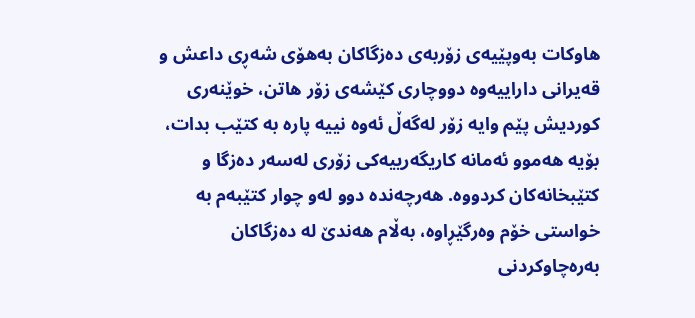هاوكات به‌وپێیه‌ی زۆربه‌ی ده‌زگاكان به‌هۆی شه‌ڕی داعش و قه‌یرانی داراییه‌وه‌ دووچاری كێشه‌ی زۆر هاتن، خوێنه‌ری كوردیش پێم وایه‌ زۆر له‌گه‌ڵ ئه‌وه‌ نییه‌ پاره‌ به‌ كتێب بدات، بۆیه‌ هه‌موو ئه‌مانه‌ كاریگه‌رییه‌كی زۆری له‌سه‌ر ده‌زگا و كتێبخانه‌كان كردووه‌. هه‌رچه‌نده‌ دوو له‌و چوار كتێبه‌م به‌ خواستی خۆم وه‌رگێڕاوه‌، به‌ڵام هه‌ندێ له‌ ده‌زگاكان به‌ره‌چاوكردنی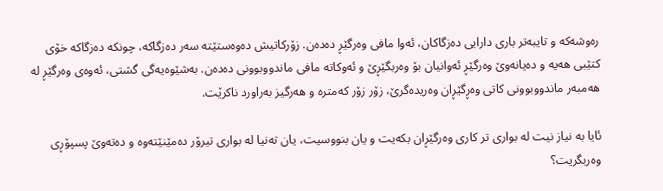ره‌وشه‌كه‌ و تایبه‌تر باری دارایی ده‌زگاكان، ئه‌وا مافی وه‌رگێڕ ده‌ده‌ن. زۆركاتیش ده‌وه‌ستێته‌ سه‌ر ده‌زگاكه‌، چونكه‌ ده‌زگاكه‌ خۆی كتێبی هه‌یه‌ و ده‌یانه‌وێ وه‌رگێڕ ئه‌وانیان بۆ وه‌ربگێڕێ و ئه‌وكاته‌ مافی ماندووبوونی ده‌ده‌ن. به‌شێوه‌یه‌گی گشتی، ئه‌وه‌ی وه‌رگێڕ له‌ هه‌مبه‌ر ماندووبوونی كاتی وه‌ڕگێڕان وه‌ریده‌گرێ، زۆر زۆر كه‌متره‌ و هه‌رگیز به‌راورد ناكرێت.

ئایا به‌ نیاز نیت له‌ بوارى تر كارى وه‌رگێڕان بكه‌یت و یان بنووسیت، یان ته‌نیا له‌ بوارى تیرۆر ده‌مێنێته‌وه‌ و ده‌ته‌وێ پسپۆڕى وه‌ربگریت؟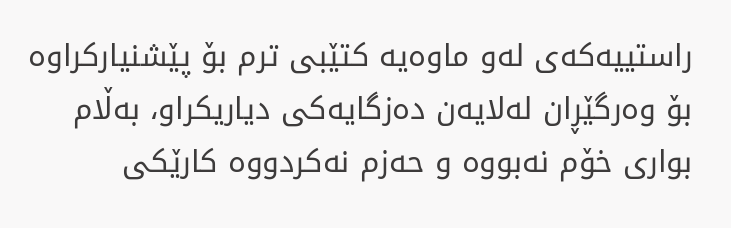راستییه‌كه‌ی له‌و ماوه‌یه‌ كتێبی ترم بۆ پێشنیاركراوه‌ بۆ وه‌رگێڕان له‌لایه‌ن ده‌زگایه‌كی دیاریكراو، به‌ڵام بواری خۆم نه‌بووه‌ و حه‌زم نه‌كردووه‌ كارێكی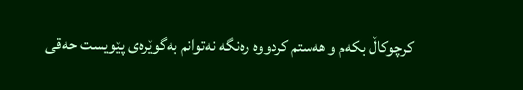كرچوكاڵ بكه‌م و هه‌ستم كردووه‌ ره‌نگه‌ نه‌توانم به‌گوێره‌ی پێویست حه‌قی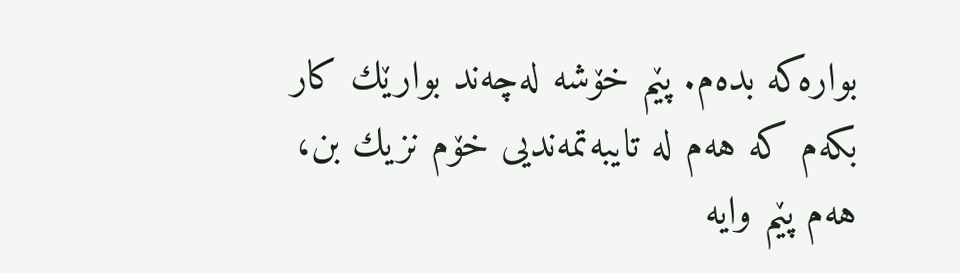بواره‌كه‌ بده‌م. پێم خۆشه‌ له‌چه‌ند بوارێك كار بكه‌م كه‌ هه‌م له‌ تایبه‌تمه‌ندیی خۆم نزیك بن، هه‌م پێم وایه‌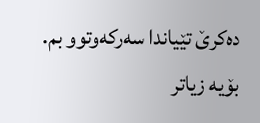ده‌كرێ تێیاندا سه‌ركه‌وتوو بم. بۆیه‌ زیاتر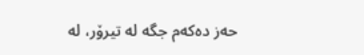حه‌ز ده‌كه‌م جگه‌ له‌ تیرۆر، له‌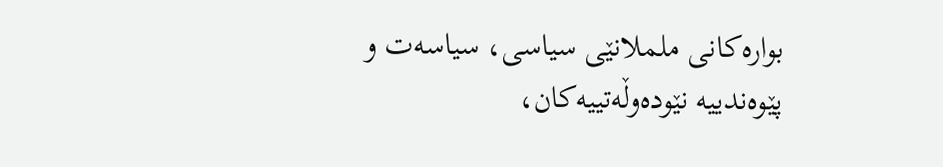بواره‌كانی ململانێی سیاسی، سیاسه‌ت و پێوه‌ندییه‌ نێوده‌وڵه‌تییه‌كان،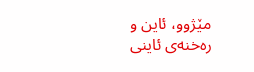مێژوو، ئاین و ره‌خنه‌ی ئاینی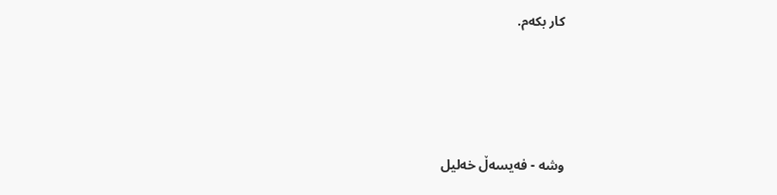كار بكه‌م.




وشە - فه‌یسه‌ڵ خه‌لیل